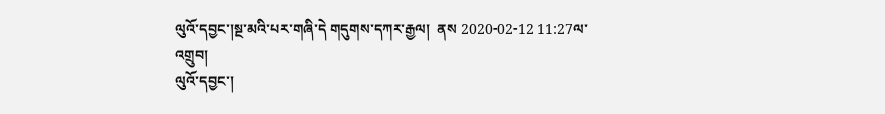ལུའོ་དབྱང་།སྔ་མའི་པར་གཞི་དེ གདུགས་དཀར་རྒྱལ།  ནས 2020-02-12 11:27ལ་འགྲུབ།
ལུའོ་དབྱང་།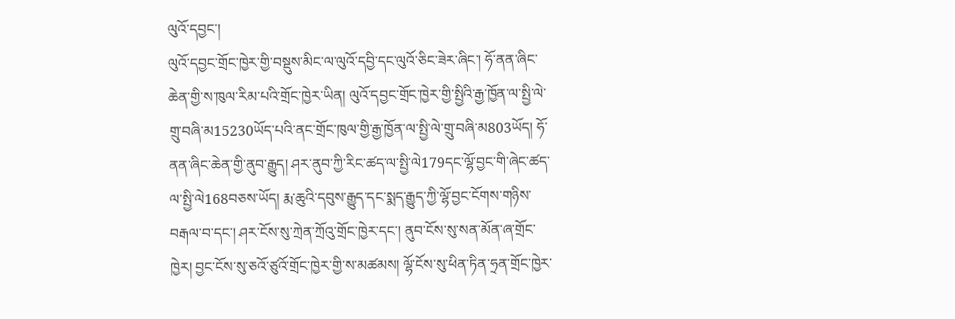ལུའོ་དབྱང་།
ལུའོ་དབྱང་གྲོང་ཁྱེར་གྱི་བསྡུས་མིང་ལ་ལུའོ་དབྱི་དང་ལུའོ་ཅིང་ཟེར་ཞིང་། ཧོ་ནན་ཞིང་ཆེན་གྱི་ས་ཁུལ་རིམ་པའི་གྲོང་ཁྱེར་ཡིན། ལུའོ་དབྱང་གྲོང་ཁྱེར་གྱི་སྤྱིའི་རྒྱ་ཁྱོན་ལ་སྤྱི་ལེ་གྲུ་བཞི་མ15230ཡོད་པའི་ནང་གྲོང་ཁུལ་གྱི་རྒྱ་ཁྱོན་ལ་སྤྱི་ལེ་གྲུ་བཞི་མ803ཡོད། ཧོ་ནན་ཞིང་ཆེན་གྱི་ནུབ་རྒྱུད། ཤར་ནུབ་ཀྱི་རིང་ཚད་ལ་སྤྱི་ལེ179དང་ལྷོ་བྱང་གི་ཞེང་ཚད་ལ་སྤྱི་ལེ168བཅས་ཡོད། རྨ་ཆུའི་དབུས་རྒྱུད་དང་སྨད་རྒྱུད་ཀྱི་ལྷོ་བྱང་ངོགས་གཉིས་བརྒལ་བ་དང་། ཤར་ངོས་སུ་ཀྲེན་ཀྲོའུ་གྲོང་ཁྱེར་དང་། ནུབ་ངོས་སུ་སན་མོན་ཞ་གྲོང་ཁྱེར། བྱང་ངོས་སུ་ཅའོ་ཙུའོ་གྲོང་ཁྱེར་གྱི་ས་མཚམས། ལྷོ་ངོས་སུ་ཕིན་ཏིན་ཧྲན་གྲོང་ཁྱེར་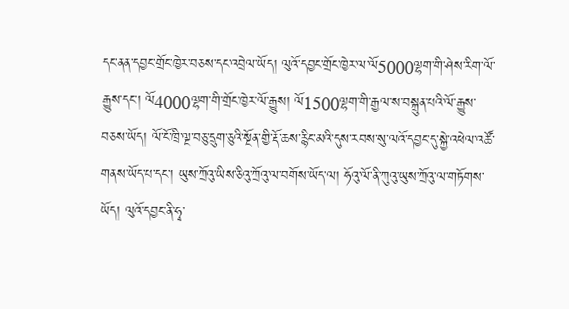དང་ནན་དབྱང་གྲོང་ཁྱེར་བཅས་དང་འབྲེལ་ཡོད། ལུའོ་དབྱང་གྲོང་ཁྱེར་ལ་ལོ5000ལྷག་གི་ཤེས་རིག་ལོ་རྒྱུས་དང་། ལོ4000ལྷག་གི་གྲོང་ཁྱེར་ལོ་རྒྱུས། ལོ1500ལྷག་གི་རྒྱལ་ས་བསྐྲུན་པའི་ལོ་རྒྱུས་བཅས་ཡོད། ལོ་ངོ་ཁྲི་ལྔ་བཅུ་དྲུག་ཅུའི་སྔོན་གྱི་རྡོ་ཆས་རྙིང་མའི་དུས་རབས་སུ་ལའོ་དབྱང་དུ་སྐྱེ་འཕེལ་འཚོ་གནས་ཡོད་པ་དང་། ཡུས་ཀྲོའུ་ཡིས་ཅིའུ་ཀྲོའུ་ལ་བགོས་ཡོད་ལ། ཧོའུ་ལོ་ནི་ཀུའུ་ཡུས་ཀྲོའུ་ལ་གཏོགས་ཡོད། ལུའོ་དབྱང་ནི་ཧྭ་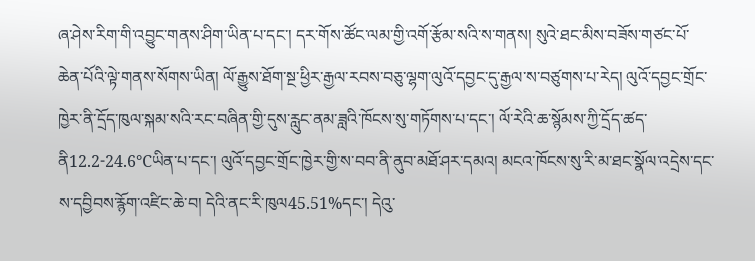ཞ་ཤེས་རིག་གི་འབྱུང་གནས་ཤིག་ཡིན་པ་དང་། དར་གོས་ཚོང་ལམ་གྱི་འགོ་རྩོམ་སའི་ས་གནས། སུའེ་ཐང་མིས་བཟོས་གཙང་པོ་ཆེན་པོའི་ལྟེ་གནས་སོགས་ཡིན། ལོ་རྒྱུས་ཐོག་སྔ་ཕྱིར་རྒྱལ་རབས་བཅུ་ལྷག་ལུའོ་དབྱང་དུ་རྒྱལ་ས་བཙུགས་པ་རེད། ལུའོ་དབྱང་གྲོང་ཁྱེར་ནི་དྲོད་ཁུལ་སྐམ་སའི་རང་བཞིན་གྱི་དུས་རླུང་ནམ་ཟླའི་ཁོངས་སུ་གཏོགས་པ་དང་། ལོ་རེའི་ཆ་སྙོམས་ཀྱི་དྲོད་ཚད་ནི12.2-24.6℃ཡིན་པ་དང་། ལུའོ་དབྱང་གྲོང་ཁྱེར་གྱི་ས་བབ་ནི་ནུབ་མཐོ་ཤར་དམའ། མངའ་ཁོངས་སུ་རི་མ་ཐང་སྣོལ་འདྲེས་དང་ས་དབྱིབས་རྙོག་འཛིང་ཆེ་བ། དེའི་ནང་རི་ཁུལ45.51%དང་། དེའུ་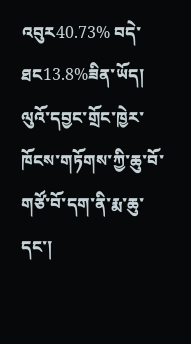འབུར40.73% བདེ་ཐང13.8%ཟིན་ཡོད། ལུའོ་དབྱང་གྲོང་ཁྱེར་ཁོངས་གཏོགས་ཀྱི་ཆུ་བོ་གཙོ་བོ་དག་ནི་རྨ་ཆུ་དང་།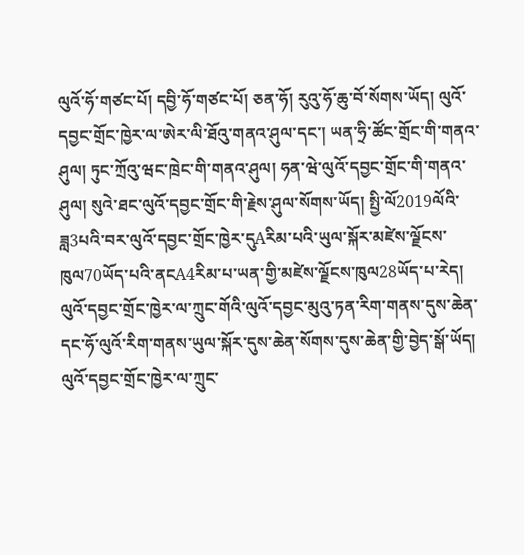ལུའོ་ཧོ་གཙང་པོ། དབྱི་ཧོ་གཙང་པོ། ཅན་ཧོ། རུའུ་ཧོ་ཆུ་བོ་སོགས་ཡོད། ལུའོ་དབྱང་གྲོང་ཁྱེར་ལ་ཨེར་ལི་ཐོའུ་གནའ་ཤུལ་དང་། ཡན་ཧྲི་ཚོང་གྲོང་གི་གནའ་ཤུལ། ཏུང་ཀྲོའུ་ཝང་ཁྲེང་གི་གནའ་ཤུལ། ཧན་ཝེ་ལུའོ་དབྱང་གྲོང་གི་གནའ་ཤུལ། སུའེ་ཐང་ལུའོ་དབྱང་གྲོང་གི་རྗེས་ཤུལ་སོགས་ཡོད། སྤྱི་ལོ2019ལོའི་ཟླ3པའི་བར་ལུའོ་དབྱང་གྲོང་ཁྱེར་དུAརིམ་པའི་ཡུལ་སྐོར་མཛེས་ལྗོངས་ཁུལ70ཡོད་པའི་ནངA4རིམ་པ་ཡན་གྱི་མཛེས་ལྗོངས་ཁུལ28ཡོད་པ་རེད། ལུའོ་དབྱང་གྲོང་ཁྱེར་ལ་ཀྲུང་གོའི་ལུའོ་དབྱང་མུའུ་ཏན་རིག་གནས་དུས་ཆེན་དང་ཧོ་ལུའོ་རིག་གནས་ཡུལ་སྐོར་དུས་ཆེན་སོགས་དུས་ཆེན་གྱི་བྱེད་སྒོ་ཡོད། ལུའོ་དབྱང་གྲོང་ཁྱེར་ལ་ཀྲུང་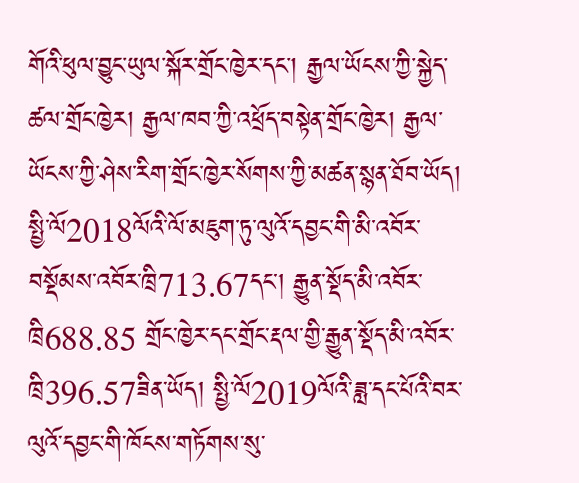གོའི་ཕུལ་བྱུང་ཡུལ་སྐོར་གྲོང་ཁྱེར་དང་། རྒྱལ་ཡོངས་ཀྱི་སྐྱེད་ཚལ་གྲོང་ཁྱེར། རྒྱལ་ཁབ་ཀྱི་འཕྲོད་བསྟེན་གྲོང་ཁྱེར། རྒྱལ་ཡོངས་ཀྱི་ཤེས་རིག་གྲོང་ཁྱེར་སོགས་ཀྱི་མཚན་སྙན་ཐོབ་ཡོད། སྤྱི་ལོ2018ལོའི་ལོ་མཇུག་ཏུ་ལུའོ་དབྱང་གི་མི་འབོར་བསྡོམས་འབོར་ཁྲི713.67དང་། རྒྱུན་སྡོད་མི་འབོར་ཁྲི688.85 གྲོང་ཁྱེར་དང་གྲོང་རྡལ་གྱི་རྒྱུན་སྡོད་མི་འབོར་ཁྲི396.57ཟིན་ཡོད། སྤྱི་ལོ2019ལོའི་ཟླ་དང་པོའི་བར་ལུའོ་དབྱང་གི་ཁོངས་གཏོགས་སུ་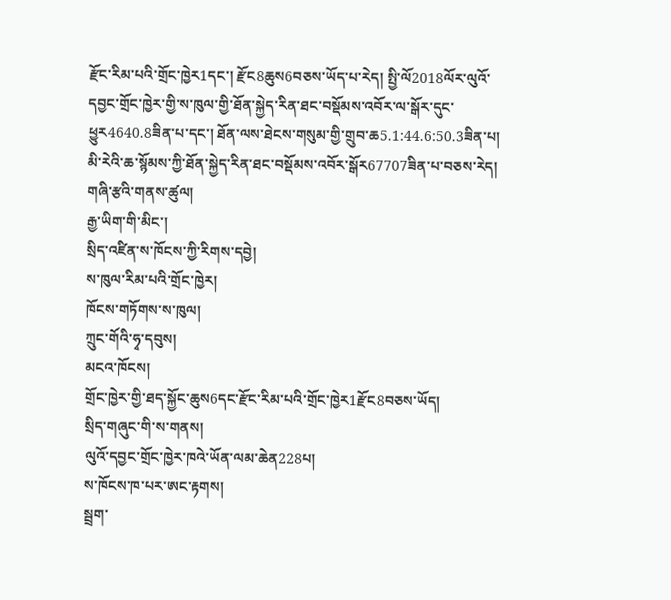རྫོང་རིམ་པའི་གྲོང་ཁྱེར1དང་། རྫོང8ཆུས6བཅས་ཡོད་པ་རེད། སྤྱི་ལོ2018ལོར་ལུའོ་དབྱང་གྲོང་ཁྱེར་གྱི་ས་ཁུལ་གྱི་ཐོན་སྐྱེད་རིན་ཐང་བསྡོམས་འབོར་ལ་སྒོར་དུང་ཕྱུར4640.8ཟིན་པ་དང་། ཐོན་ལས་ཐེངས་གསུམ་གྱི་གྲུབ་ཆ5.1:44.6:50.3ཟིན་པ། མི་རེའི་ཆ་སྙོམས་ཀྱི་ཐོན་སྐྱེད་རིན་ཐང་བསྡོམས་འབོར་སྒོར67707ཟིན་པ་བཅས་རེད།
གཞི་རྩའི་གནས་ཚུལ།
རྒྱ་ཡིག་གི་མིང་།
སྲིད་འཛིན་ས་ཁོངས་ཀྱི་རིགས་དབྱེ།
ས་ཁུལ་རིམ་པའི་གྲོང་ཁྱེར།
ཁོངས་གཏོགས་ས་ཁུལ།
ཀྲུང་གོའི་ཧྭ་དབུས།
མངའ་ཁོངས།
གྲོང་ཁྱེར་གྱི་ཐད་སྐྱོང་ཆུས6དང་རྫོང་རིམ་པའི་གྲོང་ཁྱེར1རྫོང8བཅས་ཡོད།
སྲིད་གཞུང་གི་ས་གནས།
ལུའོ་དབྱང་གྲོང་ཁྱེར་ཁའེ་ཡོན་ལམ་ཆེན228པ།
ས་ཁོངས་ཁ་པར་ཨང་རྟགས།
སྦྲག་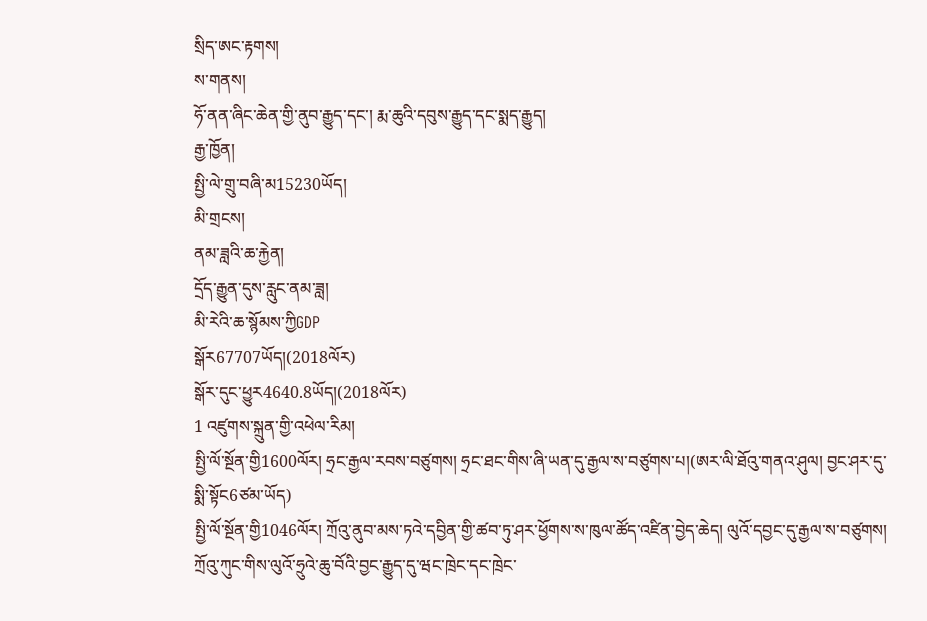སྲིད་ཨང་རྟགས།
ས་གནས།
ཧོ་ནན་ཞིང་ཆེན་གྱི་ནུབ་རྒྱུད་དང་། རྨ་ཆུའི་དབུས་རྒྱུད་དང་སྨད་རྒྱུད།
རྒྱ་ཁྱོན།
སྤྱི་ལེ་གྲུ་བཞི་མ15230ཡོད།
མི་གྲངས།
ནམ་ཟླའི་ཆ་རྐྱེན།
དྲོད་རྒྱུན་དུས་རླུང་ནམ་ཟླ།
མི་རེའི་ཆ་སྙོམས་ཀྱིGDP
སྒོར67707ཡོད།(2018ལོར)
སྒོར་དུང་ཕྱུར4640.8ཡོད།(2018ལོར)
1 འཛུགས་སྐྲུན་གྱི་འཕེལ་རིམ།
སྤྱི་ལོ་སྔོན་གྱི1600ལོར། ཧྲང་རྒྱལ་རབས་བཙུགས། ཧྲང་ཐང་གིས་ཞི་ཡན་དུ་རྒྱལ་ས་བཙུགས་པ།(ཨར་ལི་ཐོའུ་གནའ་ཤུལ། བྱང་ཤར་དུ་སྨི་སྟོང6ཙམ་ཡོད)
སྤྱི་ལོ་སྔོན་གྱི1046ལོར། ཀྲོའུ་ནུབ་མས་ཏའེ་དབྱིན་གྱི་ཚབ་ཏུ་ཤར་ཕྱོགས་ས་ཁུལ་ཚོད་འཛིན་བྱེད་ཆེད། ལུའོ་དབྱང་དུ་རྒྱལ་ས་བཙུགས། ཀྲོའུ་ཀུང་གིས་ལུའོ་ཧྲུའེ་ཆུ་བོའི་བྱང་རྒྱུད་དུ་ཝང་ཁྲེང་དང་ཁྲེང་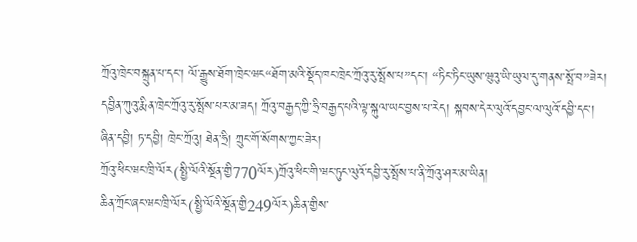ཀྲོའུ་ཁྲེང་བསྐྲུན་པ་དང་། ལོ་རྒྱུས་ཐོག་ཁྲེང་ཝང“ཐོག་མའི་སྡོད་ཁང་ཁྲེང་ཀྲོའུ་རུ་སྤོས་པ”དང་། “ཏིང་ཏིང་ཡུས་ཝུའུ་ཡི་ཡུལ་དུ་གནས་སྤོ་བ”ཟེར། དབྱིན་ཀུའུ་རྨིན་ཁྲེང་ཀྲོའུ་རུ་སྤོས་པར་མ་ཟད། ཀྲོའུ་བརྒྱད་ཀྱི་ཧྲི་བརྒྱད་པའི་ལྟ་སྐུལ་ཡང་བྱས་པ་རེད། སྐབས་དེར་ལུའོ་དབྱང་ལ་ལུའོ་དབྱི་དང་། ཞིན་དབྱི། ཏ་དབྱི། ཁྲེང་ཀྲོའུ། ཐེན་ཧྲི། ཀྲུང་གོ་སོགས་ཀྱང་ཟེར།
ཀྲོའུ་ཕིང་ཝང་ཁྲི་ལོར(སྤྱི་ལོའི་སྔོན་གྱི770ལོར)ཀྲོའུ་ཕིང་གི་ཝང་ཏུང་ལུའོ་དབྱི་རུ་སྤོས་པ་ནི་ཀྲོའུ་ཤར་མ་ཡིན།
ཆིན་ཀྲོང་ཞང་ཝང་ཁྲི་ལོར(སྤྱི་ལོའི་སྔོན་གྱི249ལོར)ཆིན་གྱིས་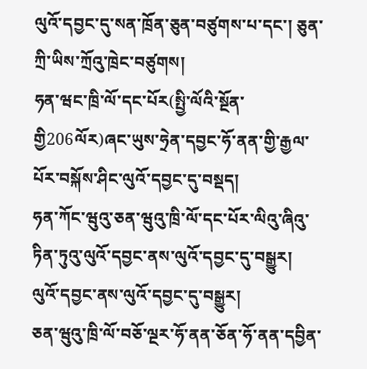ལུའོ་དབྱང་དུ་སན་ཁྲོན་ཅུན་བཙུགས་པ་དང་། ཅུན་ཀྲི་ཡིས་ཀྲོའུ་ཁྲེང་བཙུགས།
ཧན་ཝང་ཁྲི་ལོ་དང་པོར(སྤྱི་ལོའི་སྔོན་གྱི206ལོར)ཞང་ཡུས་ཧྲེན་དབྱང་ཧོ་ནན་གྱི་རྒྱལ་པོར་བསྐོས་ཤིང་ལུའོ་དབྱང་དུ་བསྡད།
ཧན་ཀོང་ཝུའུ་ཅན་ཝུའུ་ཁྲི་ལོ་དང་པོར་ལིའུ་ཞིའུ་ཏིན་ཏུའུ་ལུའོ་དབྱང་ནས་ལུའོ་དབྱང་དུ་བསྒྱུར། ལུའོ་དབྱང་ནས་ལུའོ་དབྱང་དུ་བསྒྱུར།
ཅན་ཝུའུ་ཁྲི་ལོ་བཅོ་ལྔར་ཧོ་ནན་ཅོན་ཧོ་ནན་དབྱིན་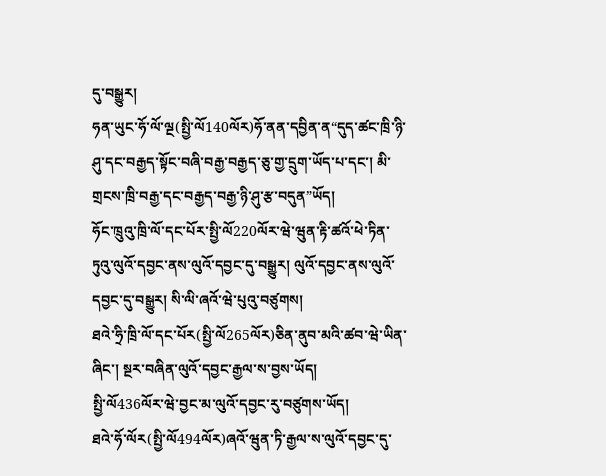དུ་བསྒྱུར།
ཧན་ཡུང་ཧོ་ལོ་ལྔ(སྤྱི་ལོ140ལོར)ཧོ་ནན་དབྱིན་ན“དུད་ཚང་ཁྲི་ཉི་ཤུ་དང་བརྒྱད་སྟོང་བཞི་བརྒྱ་བརྒྱད་ཅུ་གྱ་དྲུག་ཡོད་པ་དང་། མི་གྲངས་ཁྲི་བརྒྱ་དང་བརྒྱད་བརྒྱ་ཉི་ཤུ་རྩ་བདུན”ཡོད།
ཧོང་ཁྲུའུ་ཁྲི་ལོ་དང་པོར་སྤྱི་ལོ220ལོར་ཝེ་ཝུན་རྟི་ཚའོ་ཕེ་ཏིན་ཏུའུ་ལུའོ་དབྱང་ནས་ལུའོ་དབྱང་དུ་བསྒྱུར། ལུའོ་དབྱང་ནས་ལུའོ་དབྱང་དུ་བསྒྱུར། སི་ལི་ཞའོ་ཝེ་པུའུ་བཙུགས།
ཐའེ་ཧྲི་ཁྲི་ལོ་དང་པོར(སྤྱི་ལོ265ལོར)ཅིན་ནུབ་མའི་ཚབ་ཝེ་ཡིན་ཞིང་། སྔར་བཞིན་ལུའོ་དབྱང་རྒྱལ་ས་བྱས་ཡོད།
སྤྱི་ལོ436ལོར་ཝེ་བྱང་མ་ལུའོ་དབྱང་རུ་བཙུགས་ཡོད།
ཐའེ་ཧོ་ལོར(སྤྱི་ལོ494ལོར)ཞའོ་ཝུན་ཏི་རྒྱལ་ས་ལུའོ་དབྱང་དུ་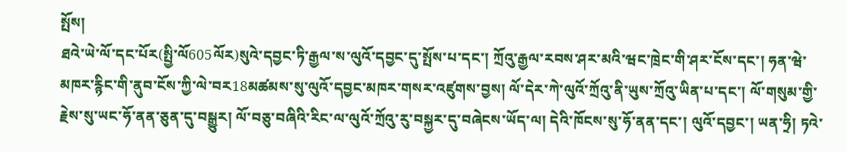སྤོས།
ཐའེ་ཡེ་ལོ་དང་པོར(སྤྱི་ལོ605ལོར)སུའེ་དབྱང་ཏི་རྒྱལ་ས་ལུའོ་དབྱང་དུ་སྤོས་པ་དང་། ཀྲོའུ་རྒྱལ་རབས་ཤར་མའི་ཝང་ཁྲེང་གི་ཤར་ངོས་དང་། ཧན་ཝེ་མཁར་རྙིང་གི་ནུབ་ངོས་ཀྱི་ལེ་བར18མཚམས་སུ་ལུའོ་དབྱང་མཁར་གསར་འཛུགས་བྱས། ལོ་དེར་ཀེ་ལུའོ་ཀྲོའུ་ནི་ཡུས་ཀྲོའུ་ཡིན་པ་དང་། ལོ་གསུམ་གྱི་རྗེས་སུ་ཡང་ཧོ་ནན་ཅུན་དུ་བསྒྱུར། ལོ་བཅུ་བཞིའི་རིང་ལ་ལུའོ་ཀྲོའུ་རུ་བསྐྱར་དུ་བཞེངས་ཡོད་ལ། དེའི་ཁོངས་སུ་ཧོ་ནན་དང་། ལུའོ་དབྱང་། ཡན་ཧྲི། ཏའེ་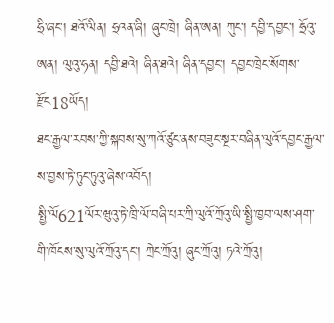ཧྲི་ཞང་། ཐའོ་ལིན། ཧྲའན་ཞི། ཞུང་ཁྲེ། ཞིན་ཨན། ཀུང་། དབྱི་དབྱང་། ཧྲོའུ་ཨན། ལུའུ་ཧན། དབྱི་ཐའེ། ཞིན་ཐའེ། ཞིན་དབྱང་། དབྱང་ཁྲེང་སོགས་རྫོང18ཡོད།
ཐང་རྒྱལ་རབས་ཀྱི་སྐབས་སུ་ཀའོ་ཙུང་ནས་བཟུང་སྔར་བཞིན་ལུའོ་དབྱང་རྒྱལ་ས་བྱས་ཏེ་ཏུང་ཏུའུ་ཞེས་འབོད།
སྤྱི་ལོ621ལོར་ཝུའུ་ཏེ་ཁྲི་ལོ་བཞི་པར་ཀྲི་ལུའོ་ཀྲོའུ་ཡི་སྤྱི་ཁྱབ་ལས་ཤག་གི་ཁོངས་སུ་ལུའོ་ཀྲོའུ་དང་། ཀྲེང་ཀྲོའུ། ཞུང་ཀྲོའུ། ཏའེ་ཀྲོའུ།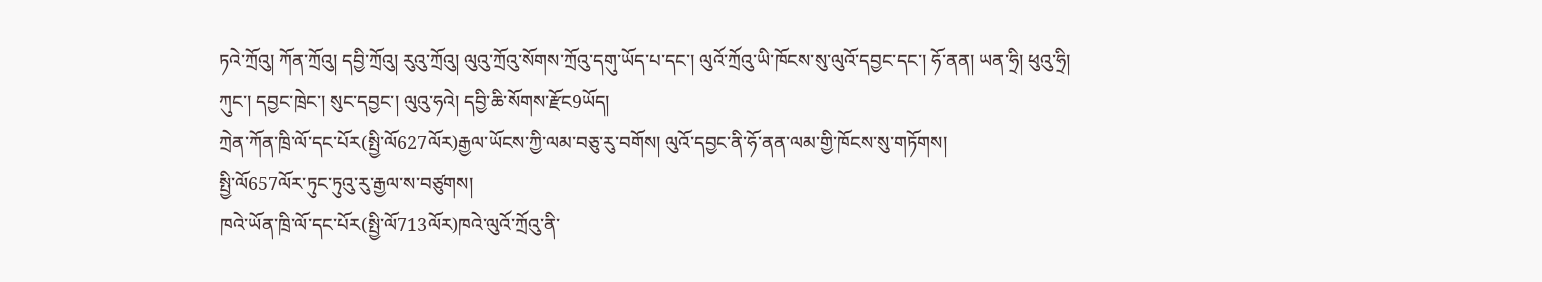ཏའེ་ཀྲོའུ། ཀོན་ཀྲོའུ། དབྱི་ཀྲོའུ། རུའུ་ཀྲོའུ། ལུའུ་ཀྲོའུ་སོགས་ཀྲོའུ་དགུ་ཡོད་པ་དང་། ལུའོ་ཀྲོའུ་ཡི་ཁོངས་སུ་ལུའོ་དབྱང་དང་། ཧོ་ནན། ཡན་ཧྲི། ཕུའུ་ཧྲི། ཀུང་། དབྱང་ཁྲེང་། སུང་དབྱང་། ལུའུ་ཧའེ། དབྱི་ཆི་སོགས་རྫོང9ཡོད།
ཀྲེན་ཀོན་ཁྲི་ལོ་དང་པོར(སྤྱི་ལོ627ལོར)རྒྱལ་ཡོངས་ཀྱི་ལམ་བཅུ་རུ་བགོས། ལུའོ་དབྱང་ནི་ཧོ་ནན་ལམ་གྱི་ཁོངས་སུ་གཏོགས།
སྤྱི་ལོ657ལོར་ཏུང་ཏུའུ་རུ་རྒྱལ་ས་བཙུགས།
ཁའེ་ཡོན་ཁྲི་ལོ་དང་པོར(སྤྱི་ལོ713ལོར)ཁའེ་ལུའོ་ཀྲོའུ་ནི་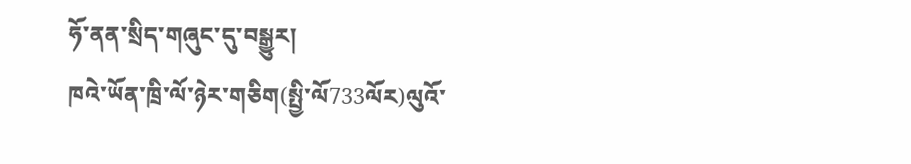ཧོ་ནན་སྲིད་གཞུང་དུ་བསྒྱུར།
ཁའེ་ཡོན་ཁྲི་ལོ་ཉེར་གཅིག(སྤྱི་ལོ733ལོར)ལུའོ་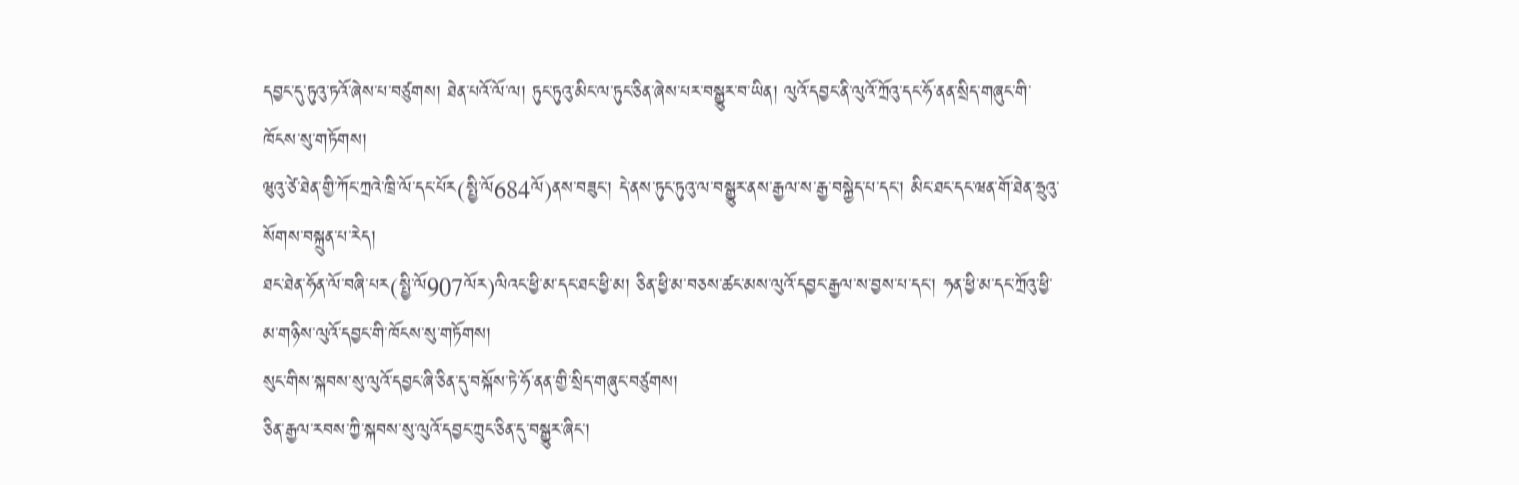དབྱང་དུ་ཏུའུ་ཏའོ་ཞེས་པ་བཙུགས། ཐེན་པའོ་ལོ་ལ། ཏུང་ཏུའུ་མིང་ལ་ཏུང་ཅིན་ཞེས་པར་བསྒྱུར་བ་ཡིན། ལུའོ་དབྱང་ནི་ལུའོ་ཀྲོའུ་དང་ཧོ་ནན་སྲིད་གཞུང་གི་ཁོངས་སུ་གཏོགས།
ཝུའུ་ཙེ་ཐེན་གྱི་ཀོང་ཀྲའེ་ཁྲི་ལོ་དང་པོར(སྤྱི་ལོ684ལོ)ནས་བཟུང་། དེ་ནས་ཏུང་ཏུའུ་ལ་བསྒྱུར་ནས་རྒྱལ་ས་རྒྱ་བསྐྱེད་པ་དང་། མིང་ཐང་དང་ཝན་གོ་ཐེན་ཧྲུའུ་སོགས་བསྐྲུན་པ་རེད།
ཐང་ཐེན་ཧོན་ལོ་བཞི་པར(སྤྱི་ལོ907ལོར)ལིའང་ཕྱི་མ་དང་ཐང་ཕྱི་མ། ཅིན་ཕྱི་མ་བཅས་ཚང་མས་ལུའོ་དབྱང་རྒྱལ་ས་བྱས་པ་དང་། ཧན་ཕྱི་མ་དང་ཀྲོའུ་ཕྱི་མ་གཉིས་ལུའོ་དབྱང་གི་ཁོངས་སུ་གཏོགས།
སུང་གིས་སྐབས་སུ་ལུའོ་དབྱང་ཞི་ཅིན་དུ་བསྐོས་ཏེ་ཧོ་ནན་གྱི་སྲིད་གཞུང་བཙུགས།
ཅིན་རྒྱལ་རབས་ཀྱི་སྐབས་སུ་ལུའོ་དབྱང་ཀྲུང་ཅིན་དུ་བསྒྱུར་ཞིང་།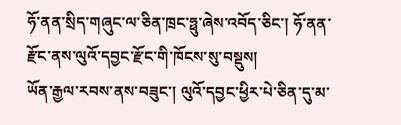ཧོ་ནན་སྲིད་གཞུང་ལ་ཅིན་ཁྲང་ཧྥུ་ཞེས་འབོད་ཅིང་། ཧོ་ནན་རྫོང་ནས་ལུའོ་དབྱང་རྫོང་གི་ཁོངས་སུ་བསྡུས།
ཡོན་རྒྱལ་རབས་ནས་བཟུང་། ལུའོ་དབྱང་ཕྱིར་པེ་ཅིན་དུ་མ་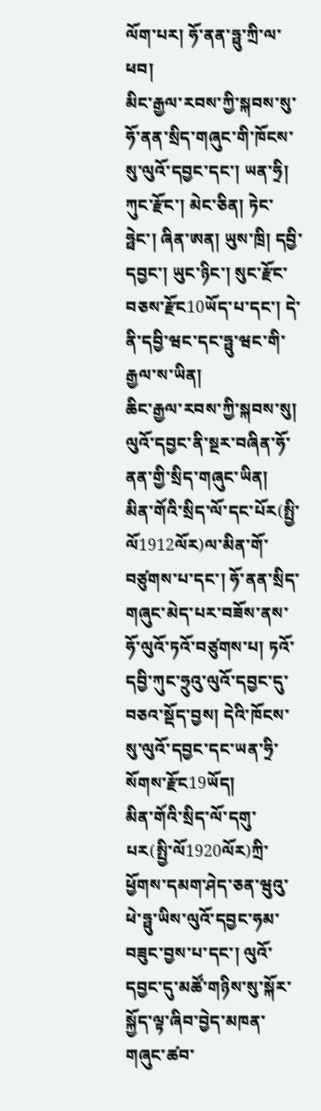ལོག་པར། ཧོ་ནན་ཧྥུ་ཀྲི་ལ་ཕབ།
མིང་རྒྱལ་རབས་ཀྱི་སྐབས་སུ་ཧོ་ནན་སྲིད་གཞུང་གི་ཁོངས་སུ་ལུའོ་དབྱང་དང་། ཡན་ཧྲི། ཀུང་རྫོང་། མེང་ཅིན། ཏེང་ཧྥེང་། ཞིན་ཨན། ཡུས་ཁྲི། དབྱི་དབྱང་། ཡུང་ཉིང་། སུང་རྫོང་བཅས་རྫོང10ཡོད་པ་དང་། དེ་ནི་དབྱི་ཝང་དང་ཧྥུ་ཝང་གི་རྒྱལ་ས་ཡིན།
ཆིང་རྒྱལ་རབས་ཀྱི་སྐབས་སུ། ལུའོ་དབྱང་ནི་སྔར་བཞིན་ཧོ་ནན་གྱི་སྲིད་གཞུང་ཡིན།
མིན་གོའི་སྲིད་ལོ་དང་པོར(སྤྱི་ལོ1912ལོར)ལ་མིན་གོ་བཙུགས་པ་དང་། ཧོ་ནན་སྲིད་གཞུང་མེད་པར་བཟོས་ནས་ཧོ་ལུའོ་ཏའོ་བཙུགས་པ། ཏའོ་དབྱི་ཀུང་ཧྲུའུ་ལུའོ་དབྱང་དུ་བཅའ་སྡོད་བྱས། དེའི་ཁོངས་སུ་ལུའོ་དབྱང་དང་ཡན་ཧྲི་སོགས་རྫོང19ཡོད།
མིན་གོའི་སྲིད་ལོ་དགུ་པར(སྤྱི་ལོ1920ལོར)ཀྲི་ཕྱོགས་དམག་ཤེད་ཅན་ཝུའུ་ཕེ་ཧྥུ་ཡིས་ལུའོ་དབྱང་ཧམ་བཟུང་བྱས་པ་དང་། ལུའོ་དབྱང་དུ་མཚོ་གཉིས་སུ་སྐོར་སྐྱོད་ལྟ་ཞིབ་བྱེད་མཁན་གཞུང་ཚབ་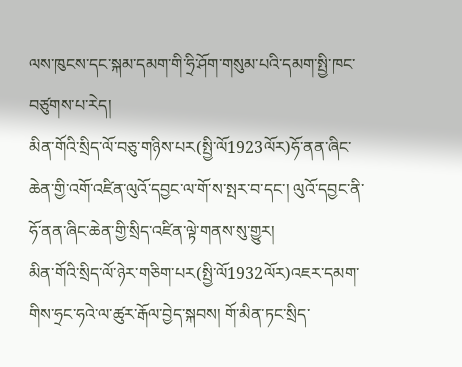ལས་ཁུངས་དང་སྐམ་དམག་གི་ཧྲི་ཤོག་གསུམ་པའི་དམག་སྤྱི་ཁང་བཙུགས་པ་རེད།
མིན་གོའི་སྲིད་ལོ་བཅུ་གཉིས་པར(སྤྱི་ལོ1923ལོར)ཧོ་ནན་ཞིང་ཆེན་གྱི་འགོ་འཛིན་ལུའོ་དབྱང་ལ་གོ་ས་སྤར་བ་དང་། ལུའོ་དབྱང་ནི་ཧོ་ནན་ཞིང་ཆེན་གྱི་སྲིད་འཛིན་ལྟེ་གནས་སུ་གྱུར།
མིན་གོའི་སྲིད་ལོ་ཉེར་གཅིག་པར(སྤྱི་ལོ1932ལོར)འཇར་དམག་གིས་ཧྲང་ཧའེ་ལ་ཚུར་རྒོལ་བྱེད་སྐབས། གོ་མིན་ཏང་སྲིད་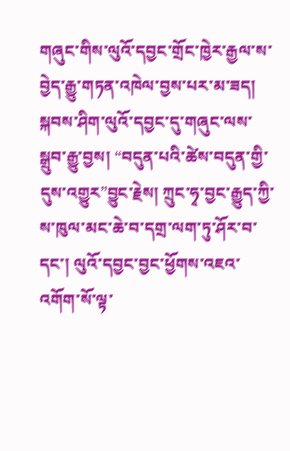གཞུང་གིས་ལུའོ་དབྱང་གྲོང་ཁྱེར་རྒྱལ་ས་བྱེད་རྒྱུ་གཏན་འཁེལ་བྱས་པར་མ་ཟད། སྐབས་ཤིག་ལུའོ་དབྱང་དུ་གཞུང་ལས་སྒྲུབ་རྒྱུ་བྱས། “བདུན་པའི་ཚེས་བདུན་གྱི་དུས་འགྱུར”བྱུང་རྗེས། ཀྲུང་ཧྭ་བྱང་རྒྱུད་ཀྱི་ས་ཁུལ་མང་ཆེ་བ་དགྲ་ལག་ཏུ་ཤོར་བ་དང་། ལུའོ་དབྱང་བྱང་ཕྱོགས་འཇའ་འགོག་སོ་ལྟ་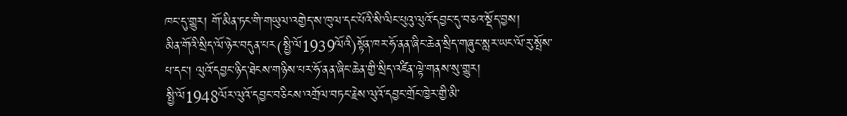ཁང་དུ་གྱུར། གོ་མིན་ཏང་གི་གཡུལ་འགྱེད་ས་ཁུལ་དང་པོའི་སི་ལིང་པུའུ་ལུའོ་དབྱང་དུ་བཅའ་སྡོད་བྱས།
མིན་གོའི་སྲིད་ལོ་ཉེར་བདུན་པར(སྤྱི་ལོ1939ལོའི)སྟོན་ཁར་ཧོ་ནན་ཞིང་ཆེན་སྲིད་གཞུང་སླར་ཡང་ལོ་རུ་སྤོས་པ་དང་། ལུའོ་དབྱང་ཉིད་ཐེངས་གཉིས་པར་ཧོ་ནན་ཞིང་ཆེན་གྱི་སྲིད་འཛིན་ལྟེ་གནས་སུ་གྱུར།
སྤྱི་ལོ1948ལོར་ལུའོ་དབྱང་བཅིངས་འགྲོལ་བཏང་རྗེས་ལུའོ་དབྱང་གྲོང་ཁྱེར་གྱི་མི་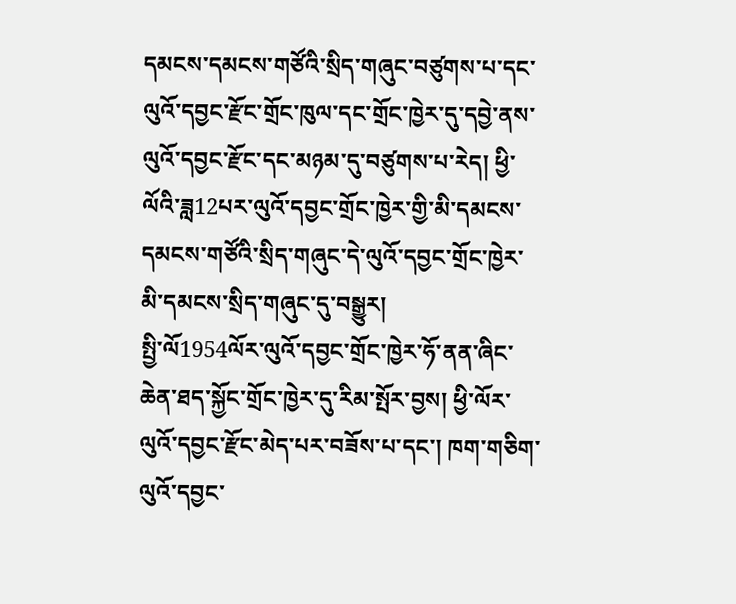དམངས་དམངས་གཙོའི་སྲིད་གཞུང་བཙུགས་པ་དང་ལུའོ་དབྱང་རྫོང་གྲོང་ཁུལ་དང་གྲོང་ཁྱེར་དུ་དབྱེ་ནས་ལུའོ་དབྱང་རྫོང་དང་མཉམ་དུ་བཙུགས་པ་རེད། ཕྱི་ལོའི་ཟླ12པར་ལུའོ་དབྱང་གྲོང་ཁྱེར་གྱི་མི་དམངས་དམངས་གཙོའི་སྲིད་གཞུང་དེ་ལུའོ་དབྱང་གྲོང་ཁྱེར་མི་དམངས་སྲིད་གཞུང་དུ་བསྒྱུར།
སྤྱི་ལོ1954ལོར་ལུའོ་དབྱང་གྲོང་ཁྱེར་ཧོ་ནན་ཞིང་ཆེན་ཐད་སྐྱོང་གྲོང་ཁྱེར་དུ་རིམ་སྤོར་བྱས། ཕྱི་ལོར་ལུའོ་དབྱང་རྫོང་མེད་པར་བཟོས་པ་དང་། ཁག་གཅིག་ལུའོ་དབྱང་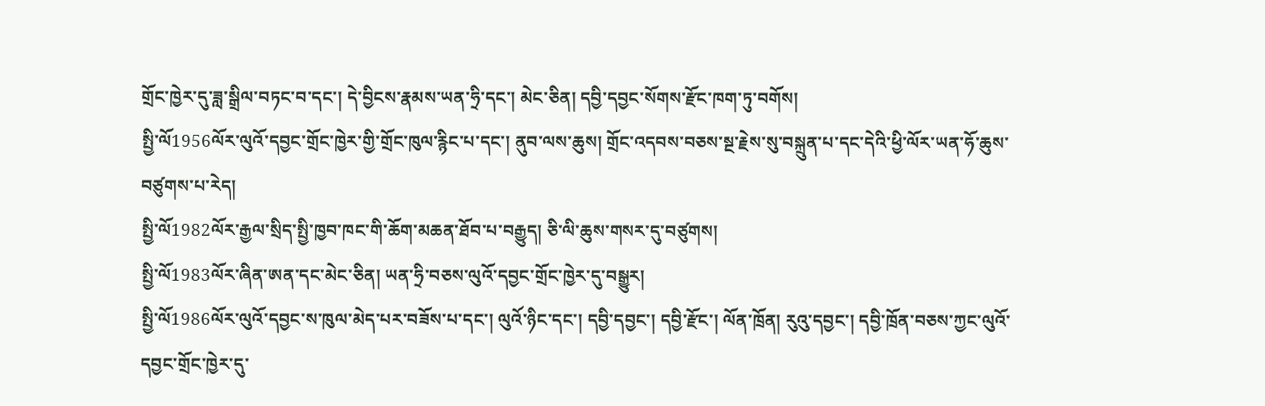གྲོང་ཁྱེར་དུ་ཟླ་སྒྲིལ་བཏང་བ་དང་། དེ་བྱིངས་རྣམས་ཡན་ཧྲི་དང་། མེང་ཅིན། དབྱི་དབྱང་སོགས་རྫོང་ཁག་ཏུ་བགོས།
སྤྱི་ལོ1956ལོར་ལུའོ་དབྱང་གྲོང་ཁྱེར་གྱི་གྲོང་ཁུལ་རྙིང་པ་དང་། ནུབ་ལས་ཆུས། གྲོང་འདབས་བཅས་སྔ་རྗེས་སུ་བསྐྲུན་པ་དང་དེའི་ཕྱི་ལོར་ཡན་ཧོ་ཆུས་བཙུགས་པ་རེད།
སྤྱི་ལོ1982ལོར་རྒྱལ་སྲིད་སྤྱི་ཁྱབ་ཁང་གི་ཆོག་མཆན་ཐོབ་པ་བརྒྱུད། ཅི་ལི་ཆུས་གསར་དུ་བཙུགས།
སྤྱི་ལོ1983ལོར་ཞིན་ཨན་དང་མེང་ཅིན། ཡན་ཧྲི་བཅས་ལུའོ་དབྱང་གྲོང་ཁྱེར་དུ་བསྒྱུར།
སྤྱི་ལོ1986ལོར་ལུའོ་དབྱང་ས་ཁུལ་མེད་པར་བཟོས་པ་དང་། ལུའོ་ཉིང་དང་། དབྱི་དབྱང་། དབྱི་རྫོང་། ལོན་ཁྲོན། རུའུ་དབྱང་། དབྱི་ཁྲོན་བཅས་ཀྱང་ལུའོ་དབྱང་གྲོང་ཁྱེར་དུ་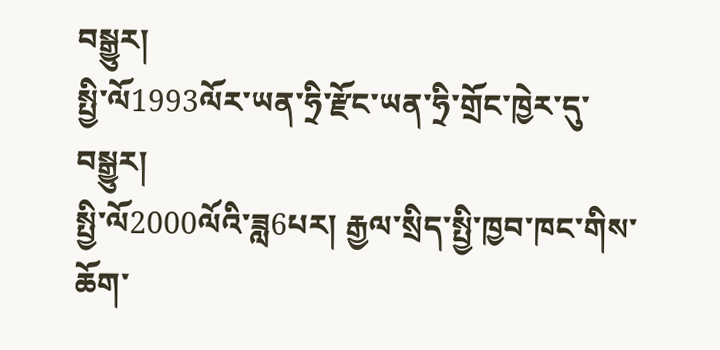བསྒྱུར།
སྤྱི་ལོ1993ལོར་ཡན་ཧྲི་རྫོང་ཡན་ཧྲི་གྲོང་ཁྱེར་དུ་བསྒྱུར།
སྤྱི་ལོ2000ལོའི་ཟླ6པར། རྒྱལ་སྲིད་སྤྱི་ཁྱབ་ཁང་གིས་ཆོག་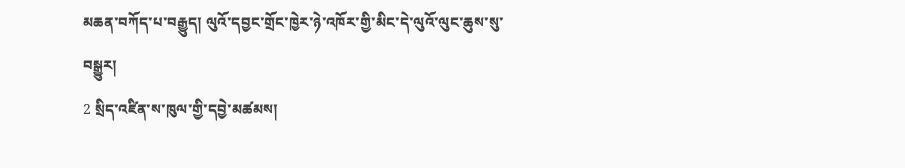མཆན་བཀོད་པ་བརྒྱུད། ལུའོ་དབྱང་གྲོང་ཁྱེར་ཉེ་འཁོར་གྱི་མིང་དེ་ལུའོ་ལུང་ཆུས་སུ་བསྒྱུར།
2 སྲིད་འཛིན་ས་ཁུལ་གྱི་དབྱེ་མཚམས།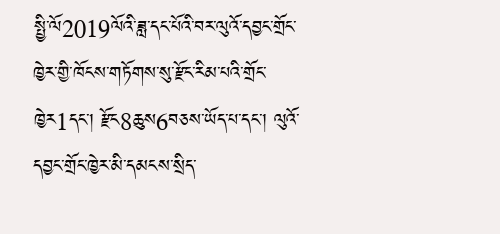སྤྱི་ལོ2019ལོའི་ཟླ་དང་པོའི་བར་ལུའོ་དབྱང་གྲོང་ཁྱེར་གྱི་ཁོངས་གཏོགས་སུ་རྫོང་རིམ་པའི་གྲོང་ཁྱེར1དང་། རྫོང8ཆུས6བཅས་ཡོད་པ་དང་། ལུའོ་དབྱང་གྲོང་ཁྱེར་མི་དམངས་སྲིད་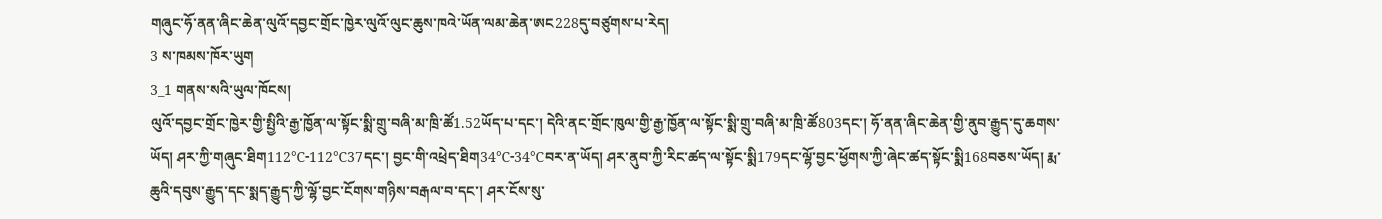གཞུང་ཧོ་ནན་ཞིང་ཆེན་ལུའོ་དབྱང་གྲོང་ཁྱེར་ལུའོ་ལུང་ཆུས་ཁའེ་ཡོན་ལམ་ཆེན་ཨང228དུ་བཙུགས་པ་རེད།
3 ས་ཁམས་ཁོར་ཡུག
3_1 གནས་སའི་ཡུལ་ཁོངས།
ལུའོ་དབྱང་གྲོང་ཁྱེར་གྱི་སྤྱིའི་རྒྱ་ཁྱོན་ལ་སྟོང་སྨི་གྲུ་བཞི་མ་ཁྲི་ཚོ1.52ཡོད་པ་དང་། དེའི་ནང་གྲོང་ཁུལ་གྱི་རྒྱ་ཁྱོན་ལ་སྟོང་སྨི་གྲུ་བཞི་མ་ཁྲི་ཚོ803དང་། ཧོ་ནན་ཞིང་ཆེན་གྱི་ནུབ་རྒྱུད་དུ་ཆགས་ཡོད། ཤར་ཀྱི་གཞུང་ཐིག112℃-112℃37དང་། བྱང་གི་འཕྲེད་ཐིག34℃-34℃བར་ན་ཡོད། ཤར་ནུབ་ཀྱི་རིང་ཚད་ལ་སྟོང་སྨི179དང་ལྷོ་བྱང་ཕྱོགས་ཀྱི་ཞེང་ཚད་སྟོང་སྨི168བཅས་ཡོད། རྨ་ཆུའི་དབུས་རྒྱུད་དང་སྨད་རྒྱུད་ཀྱི་ལྷོ་བྱང་ངོགས་གཉིས་བརྒལ་བ་དང་། ཤར་ངོས་སུ་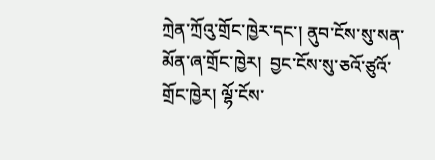ཀྲེན་ཀྲོའུ་གྲོང་ཁྱེར་དང་། ནུབ་ངོས་སུ་སན་མོན་ཞ་གྲོང་ཁྱེར།  བྱང་ངོས་སུ་ཅའོ་ཙུའོ་གྲོང་ཁྱེར། ལྷོ་ངོས་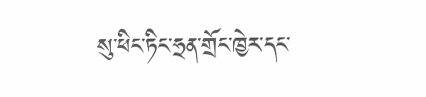སུ་ཕིང་ཏིང་ཧྲན་གྲོང་ཁྱེར་དང་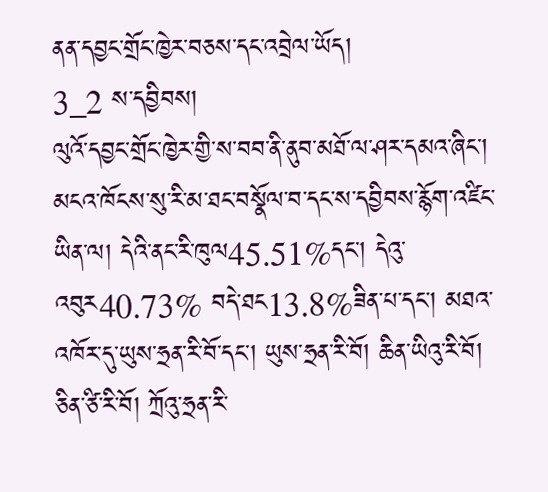ནན་དབྱང་གྲོང་ཁྱེར་བཅས་དང་འབྲེལ་ཡོད།
3_2 ས་དབྱིབས།
ལུའོ་དབྱང་གྲོང་ཁྱེར་གྱི་ས་བབ་ནི་ནུབ་མཐོ་ལ་ཤར་དམའ་ཞིང་། མངའ་ཁོངས་སུ་རི་མ་ཐང་བསྣོལ་བ་དང་ས་དབྱིབས་རྙོག་འཛིང་ཡིན་ལ། དེའི་ནང་རི་ཁུལ45.51%དང་། དེའུ་འབུར40.73% བདེ་ཐང13.8%ཟིན་པ་དང་། མཐའ་འཁོར་དུ་ཡུས་ཧྲན་རི་བོ་དང་། ཡུས་ཧྲན་རི་བོ། ཆིན་ཡིའུ་རི་བོ། ཅིན་ཙི་རི་བོ། ཀྲོའུ་ཧྲན་རི་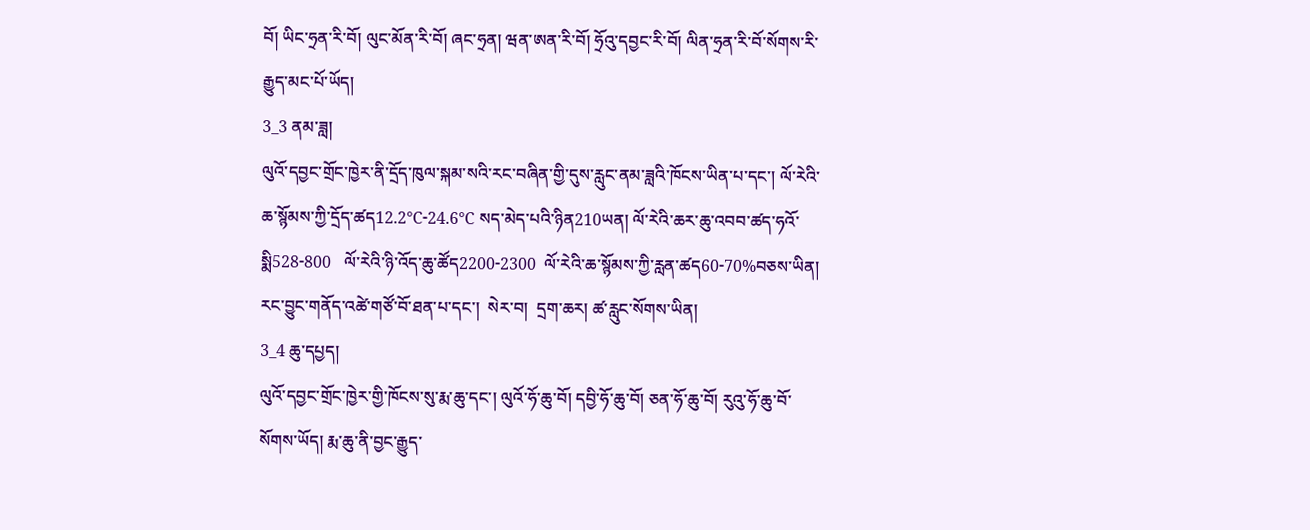བོ། ཡིང་ཧྲན་རི་བོ། ལུང་མོན་རི་བོ། ཞང་ཧྲན། ཝན་ཨན་རི་བོ། ཧྲོའུ་དབྱང་རི་བོ། ལིན་ཧྲན་རི་བོ་སོགས་རི་རྒྱུད་མང་པོ་ཡོད།
3_3 ནམ་ཟླ།
ལུའོ་དབྱང་གྲོང་ཁྱེར་ནི་དྲོད་ཁུལ་སྐམ་སའི་རང་བཞིན་གྱི་དུས་རླུང་ནམ་ཟླའི་ཁོངས་ཡིན་པ་དང་། ལོ་རེའི་ཆ་སྙོམས་ཀྱི་དྲོད་ཚད12.2℃-24.6℃ སད་མེད་པའི་ཉིན210ཡན། ལོ་རེའི་ཆར་ཆུ་འབབ་ཚད་ཧའོ་སྨི528-800   ལོ་རེའི་ཉི་འོད་ཆུ་ཚོད2200-2300  ལོ་རེའི་ཆ་སྙོམས་ཀྱི་རླན་ཚད60-70%བཅས་ཡིན། རང་བྱུང་གནོད་འཚེ་གཙོ་བོ་ཐན་པ་དང་།  སེར་བ།  དྲག་ཆར། ཚ་རླུང་སོགས་ཡིན།
3_4 ཆུ་དཔྱད།
ལུའོ་དབྱང་གྲོང་ཁྱེར་གྱི་ཁོངས་སུ་རྨ་ཆུ་དང་། ལུའོ་ཧོ་ཆུ་བོ། དབྱི་ཧོ་ཆུ་བོ། ཅན་ཧོ་ཆུ་བོ། རུའུ་ཧོ་ཆུ་བོ་སོགས་ཡོད། རྨ་ཆུ་ནི་བྱང་རྒྱུད་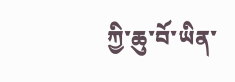ཀྱི་ཆུ་བོ་ཡིན་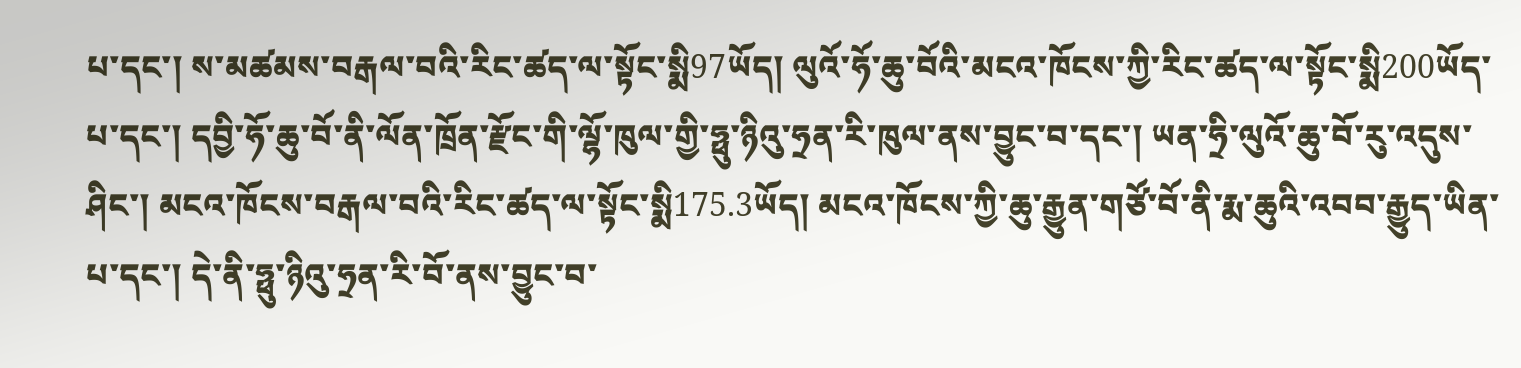པ་དང་། ས་མཚམས་བརྒལ་བའི་རིང་ཚད་ལ་སྟོང་སྨི97ཡོད། ལུའོ་ཧོ་ཆུ་བོའི་མངའ་ཁོངས་ཀྱི་རིང་ཚད་ལ་སྟོང་སྨི200ཡོད་པ་དང་། དབྱི་ཧོ་ཆུ་བོ་ནི་ལོན་ཁྲོན་རྫོང་གི་ལྷོ་ཁུལ་གྱི་ཧྥུ་ཉིའུ་ཧྲན་རི་ཁུལ་ནས་བྱུང་བ་དང་། ཡན་ཧྲི་ལུའོ་ཆུ་བོ་རུ་འདུས་ཤིང་། མངའ་ཁོངས་བརྒལ་བའི་རིང་ཚད་ལ་སྟོང་སྨི175.3ཡོད། མངའ་ཁོངས་ཀྱི་ཆུ་རྒྱུན་གཙོ་བོ་ནི་རྨ་ཆུའི་འབབ་རྒྱུད་ཡིན་པ་དང་། དེ་ནི་ཧྥུ་ཉིའུ་ཧྲན་རི་བོ་ནས་བྱུང་བ་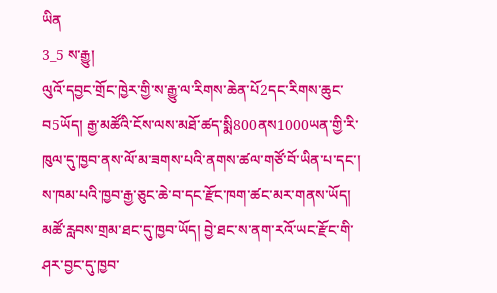ཡིན
3_5 ས་རྒྱུ།
ལུའོ་དབྱང་གྲོང་ཁྱེར་གྱི་ས་རྒྱུ་ལ་རིགས་ཆེན་པོ2དང་རིགས་ཆུང་བ5ཡོད། རྒྱ་མཚོའི་ངོས་ལས་མཐོ་ཚད་སྨི800ནས1000ཡན་གྱི་རི་ཁུལ་དུ་ཁྱབ་ནས་ལོ་མ་ཟགས་པའི་ནགས་ཚལ་གཙོ་བོ་ཡིན་པ་དང་། ས་ཁམ་པའི་ཁྱབ་རྒྱ་ཅུང་ཆེ་བ་དང་རྫོང་ཁག་ཚང་མར་གནས་ཡོད། མཚོ་རླབས་གྲམ་ཐང་དུ་ཁྱབ་ཡོད། བྱེ་ཐང་ས་ནག་རའོ་ཡང་རྫོང་གི་ཤར་བྱང་དུ་ཁྱབ་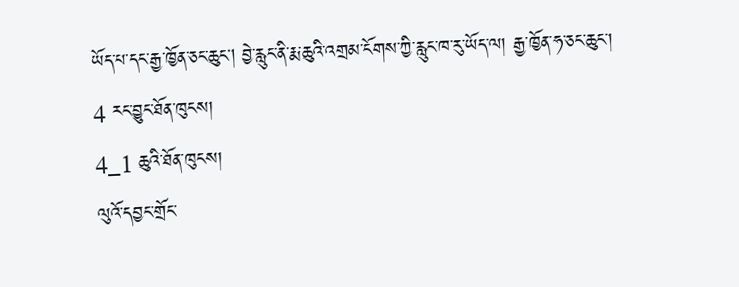ཡོད་པ་དང་རྒྱ་ཁྱོན་ཅང་ཆུང། བྱེ་རླུང་ནི་རྨ་ཆུའི་འགྲམ་ངོགས་ཀྱི་རླུང་ཁ་རུ་ཡོད་ལ། རྒྱ་ཁྱོན་ཧ་ཅང་ཆུང་།
4 རང་བྱུང་ཐོན་ཁུངས།
4_1 ཆུའི་ཐོན་ཁུངས།
ལུའོ་དབྱང་གྲོང་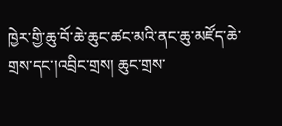ཁྱེར་གྱི་ཆུ་བོ་ཆེ་ཆུང་ཚང་མའི་ནང་ཆུ་མཛོད་ཆེ་གྲས་དང་།འབྲིང་གྲས། ཆུང་གྲས་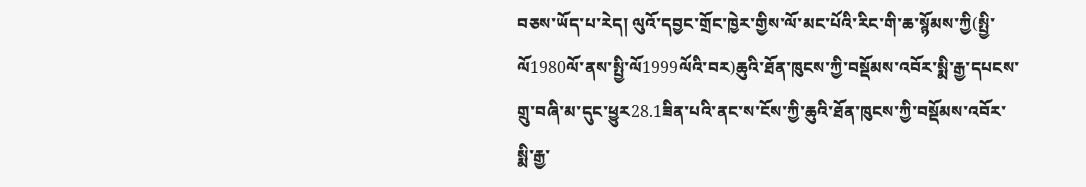བཅས་ཡོད་པ་རེད། ལུའོ་དབྱང་གྲོང་ཁྱེར་གྱིས་ལོ་མང་པོའི་རིང་གི་ཆ་སྙོམས་ཀྱི(སྤྱི་ལོ1980ལོ་ནས་སྤྱི་ལོ1999ལོའི་བར)ཆུའི་ཐོན་ཁུངས་ཀྱི་བསྡོམས་འབོར་སྨི་རྒྱ་དཔངས་གྲུ་བཞི་མ་དུང་ཕྱུར28.1ཟིན་པའི་ནང་ས་ངོས་ཀྱི་ཆུའི་ཐོན་ཁུངས་ཀྱི་བསྡོམས་འབོར་སྨི་རྒྱ་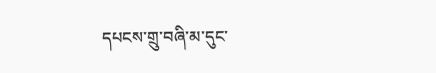དཔངས་གྲུ་བཞི་མ་དུང་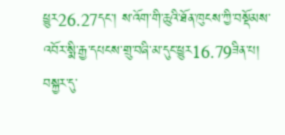ཕྱུར26.27དང་། ས་འོག་གི་ཆུའི་ཐོན་ཁུངས་ཀྱི་བསྡོམས་འབོར་སྨི་རྒྱ་དཔངས་གྲུ་བཞི་མ་དུང་ཕྱུར16.79ཟིན་པ། བསྐྱར་དུ་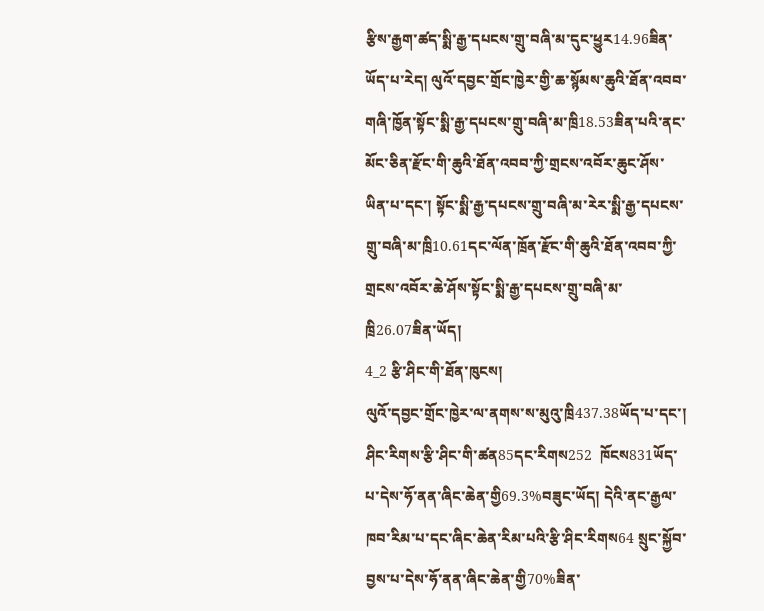རྩིས་རྒྱག་ཚད་སྨི་རྒྱ་དཔངས་གྲུ་བཞི་མ་དུང་ཕྱུར14.96ཟིན་ཡོད་པ་རེད། ལུའོ་དབྱང་གྲོང་ཁྱེར་གྱི་ཆ་སྙོམས་ཆུའི་ཐོན་འབབ་གཞི་ཁྱོན་སྟོང་སྨི་རྒྱ་དཔངས་གྲུ་བཞི་མ་ཁྲི18.53ཟིན་པའི་ནང་མོང་ཅིན་རྫོང་གི་ཆུའི་ཐོན་འབབ་ཀྱི་གྲངས་འབོར་ཆུང་ཤོས་ཡིན་པ་དང་། སྟོང་སྨི་རྒྱ་དཔངས་གྲུ་བཞི་མ་རེར་སྨི་རྒྱ་དཔངས་གྲུ་བཞི་མ་ཁྲི10.61དང་ལོན་ཁྲོན་རྫོང་གི་ཆུའི་ཐོན་འབབ་ཀྱི་གྲངས་འབོར་ཆེ་ཤོས་སྟོང་སྨི་རྒྱ་དཔངས་གྲུ་བཞི་མ་ཁྲི26.07ཟིན་ཡོད།
4_2 རྩི་ཤིང་གི་ཐོན་ཁུངས།
ལུའོ་དབྱང་གྲོང་ཁྱེར་ལ་ནགས་ས་མུའུ་ཁྲི437.38ཡོད་པ་དང་། ཤིང་རིགས་རྩི་ཤིང་གི་ཚན85དང་རིགས252  ཁོངས831ཡོད་པ་དེས་ཧོ་ནན་ཞིང་ཆེན་གྱི69.3%བཟུང་ཡོད། དེའི་ནང་རྒྱལ་ཁབ་རིམ་པ་དང་ཞིང་ཆེན་རིམ་པའི་རྩི་ཤིང་རིགས64 སྲུང་སྐྱོབ་བྱས་པ་དེས་ཧོ་ནན་ཞིང་ཆེན་གྱི70%ཟིན་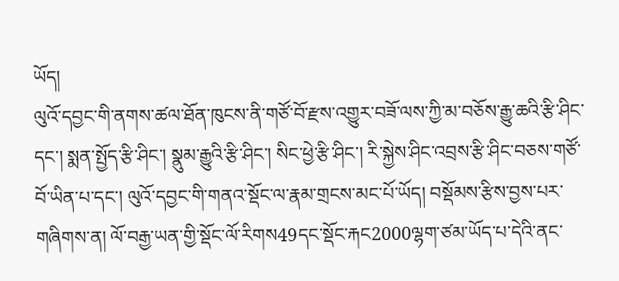ཡོད།
ལུའོ་དབྱང་གི་ནགས་ཚལ་ཐོན་ཁུངས་ནི་གཙོ་བོ་རྫས་འགྱུར་བཟོ་ལས་ཀྱི་མ་བཅོས་རྒྱུ་ཆའི་རྩི་ཤིང་དང་། སྨན་སྤྱོད་རྩི་ཤིང་། སྣུམ་རྒྱུའི་རྩི་ཤིང་། སིང་ཕྱེ་རྩི་ཤིང་། རི་སྐྱེས་ཤིང་འབྲས་རྩི་ཤིང་བཅས་གཙོ་བོ་ཡིན་པ་དང་། ལུའོ་དབྱང་གི་གནའ་སྡོང་ལ་རྣམ་གྲངས་མང་པོ་ཡོད། བསྡོམས་རྩིས་བྱས་པར་གཞིགས་ན། ལོ་བརྒྱ་ཡན་གྱི་སྡོང་ལོ་རིགས49དང་སྡོང་རྐང2000ལྷག་ཙམ་ཡོད་པ་དེའི་ནང་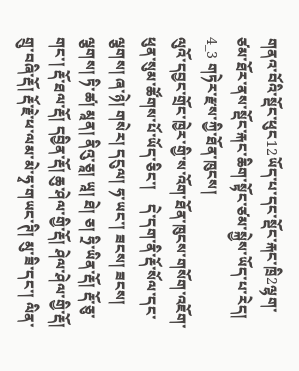གནའ་བོའི་སྡོང་ཕུང12ཡོད་པ་དང་སྡོང་རྐང་ཁྲི2ལྷག་ཙམ་ཐོར་ནས་སྡོང་རྐང་ཆིག་སྟོང་ཙམ་སྐྱེས་ཡོད་པ་རེད།
4_3 གཏེར་རྫས་ཀྱི་ཐོན་ཁུངས།
ལུའོ་དབྱང་གྲོང་ཁྱེར་གྱི་ས་འོག་ཐོན་ཁུངས་གསོག་འཇོག་ཕུན་སུམ་ཚོགས་པོ་ཡོད་ཅིང་།    དེ་དག་ནི་རྡོ་སོལ་དང་ལྕགས། ཞ་ཉེ། གསེར། དངུལ། ཧ་ཡང་། ཟངས། ཟངས། ལྕགས། ཏི་ཚ། མཱན། ནིའུ་ཅཱ། ཡཱ། ཐེ། ཅ། ཧྲི་ཡིན་རྡོ། རྡོ་ཅུ་གང་། རྡོ་ཐལ་རྡོ། དབྱིན་རྡོ། ཆུ་ཤེལ་གྱི་རྡོ། ཤེལ་ཤེལ་གྱི་རྡོ། གྲུ་བཞི་རྡོ། རྡོ་རྗེ་ཕ་ལམ་མེ་ཧྭ་གཡང་ཊི། མུ་ཟི་དང་། ལིན་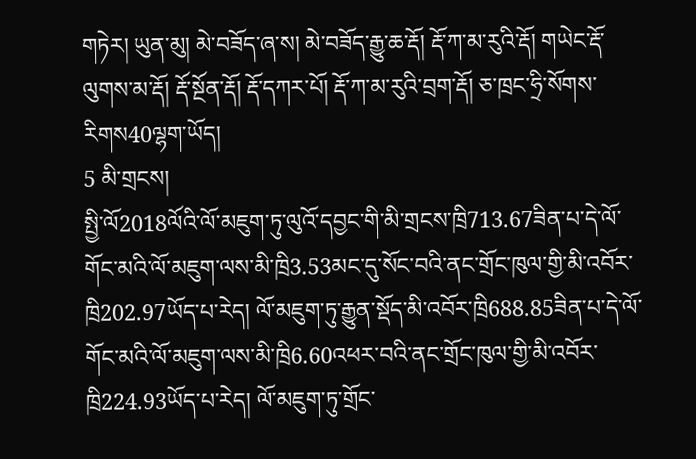གཏེར། ཡུན་མུ། མེ་བཟོད་ཞ་ས། མེ་བཟོད་རྒྱུ་ཆ་རྡོ། རྡོ་ཀ་མ་རུའི་རྡོ། གཡེང་རྡོ་ལུགས་མ་རྡོ། རྡོ་སྔོན་རྡོ། རྡོ་དཀར་པོ། རྡོ་ཀ་མ་རུའི་བྲག་རྡོ། ཅ་ཁྲང་ཧྲི་སོགས་རིགས40ལྷག་ཡོད།
5 མི་གྲངས།
སྤྱི་ལོ2018ལོའི་ལོ་མཇུག་ཏུ་ལུའོ་དབྱང་གི་མི་གྲངས་ཁྲི713.67ཟིན་པ་དེ་ལོ་གོང་མའི་ལོ་མཇུག་ལས་མི་ཁྲི3.53མང་དུ་སོང་བའི་ནང་གྲོང་ཁུལ་གྱི་མི་འབོར་ཁྲི202.97ཡོད་པ་རེད། ལོ་མཇུག་ཏུ་རྒྱུན་སྡོད་མི་འབོར་ཁྲི688.85ཟིན་པ་དེ་ལོ་གོང་མའི་ལོ་མཇུག་ལས་མི་ཁྲི6.60འཕར་བའི་ནང་གྲོང་ཁུལ་གྱི་མི་འབོར་ཁྲི224.93ཡོད་པ་རེད། ལོ་མཇུག་ཏུ་གྲོང་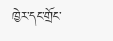ཁྱེར་དང་གྲོང་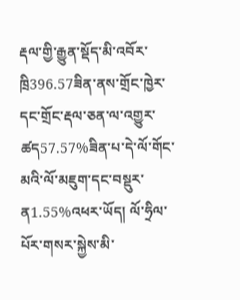རྡལ་གྱི་རྒྱུན་སྡོད་མི་འབོར་ཁྲི396.57ཟིན་ནས་གྲོང་ཁྱེར་དང་གྲོང་རྡལ་ཅན་ལ་འགྱུར་ཚད57.57%ཟིན་པ་དེ་ལོ་གོང་མའི་ལོ་མཇུག་དང་བསྡུར་ན1.55%འཕར་ཡོད། ལོ་ཧྲིལ་པོར་གསར་སྐྱེས་མི་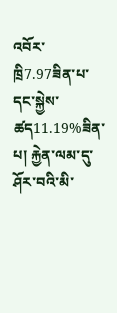འབོར་ཁྲི7.97ཟིན་པ་དང་སྐྱེས་ཚད11.19%ཟིན་པ། རྐྱེན་ལམ་དུ་ཤོར་བའི་མི་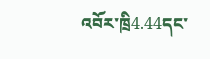འབོར་ཁྲི4.44དང་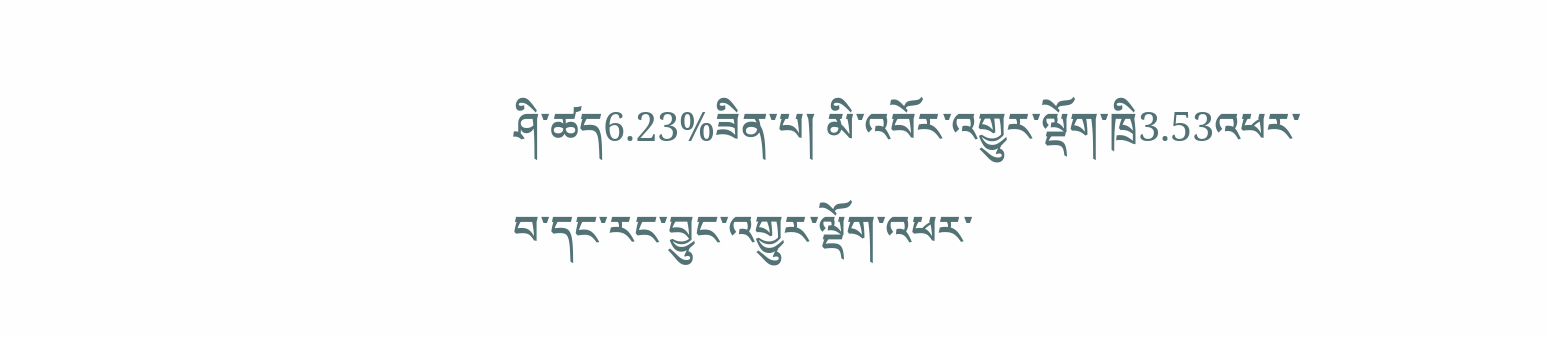ཤི་ཚད6.23%ཟིན་པ། མི་འབོར་འགྱུར་ལྡོག་ཁྲི3.53འཕར་བ་དང་རང་བྱུང་འགྱུར་ལྡོག་འཕར་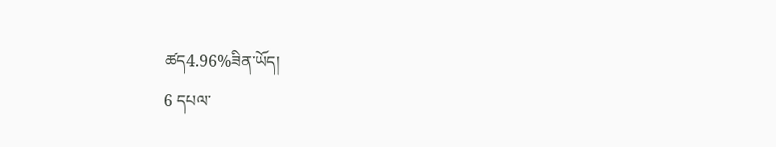ཚད4.96%ཟིན་ཡོད།
6 དཔལ་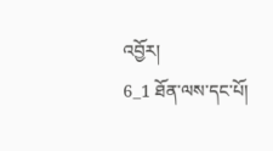འབྱོར།
6_1 ཐོན་ལས་དང་པོ།